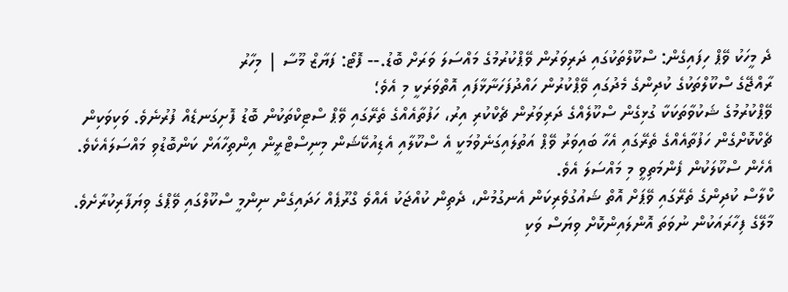ދެ މީހަކު ވޭޕް ހިފައިގެން: ސްކޫލްތަކުގައި ދަރިވަރުން ވޭޕްކުރުމުގެ މައްސަލަ ވަރަށް ބޮޑު.-- ފޮޓޯ: ފަޔާޒް މޫސާ | މިހާރު
ރާއްޖޭގެ ސްކޫލްތަކުގެ ކުދިންގެ މެދުގައި ވޭޕްކުރުން ހައްދުފަހަނާޅާފައި އޮތްވަރަކީ މި އެވެ؛
ވޭޕްކުރުމުގެ ޝަކުވާތަކަކާ ގުޅިގެން ސްކޫލެއްގެ ދަރިވަރުން ޗެކްކުރި އިރު، ހަފުތާއެއްގެ ތެރޭގައި ވޭޕް ސްޓިކްތަކުން ބޮޑު ފޮށިގަނޑެއް ފުރުނެވެ. ވަކިވަކިން ޗެކްކޮށްގެން ހަފުތާއެއްގެ ތެރޭގައި އެހާ ބައިވަރު ވޭޕް އަތުލައިގަނެވުމަކީ އެ ސްކޫލާއި އެޑިއުކޭޝަން މިނިސްޓްރީން އިންތިހާއަށް ކަންބޮޑުވި މައްސަލައެކެވެ.
އެހެން ސްކޫލަކުން ފެންމަތިވީ މި މައްސަލަ އެވެ.
ކްލާސް ކުދިންގެ ތެރޭގައި ވޭޕަށް އޮތް ޝައުގުވެރިކަން އެނގުމުން، ދެތިން ކުއްޖަކު އެއްވެ ގްރޫޕެއް ހަދައިގެން ނިންމީ ސްކޫލްގައި ވޭޕްގެ ވިޔަފާރިކުރާށެވެ. މާލޭގެ ފިހާރައަކުން ނުވަތަ އޮންލައިންކޮށް ވިޔަސް ވަކި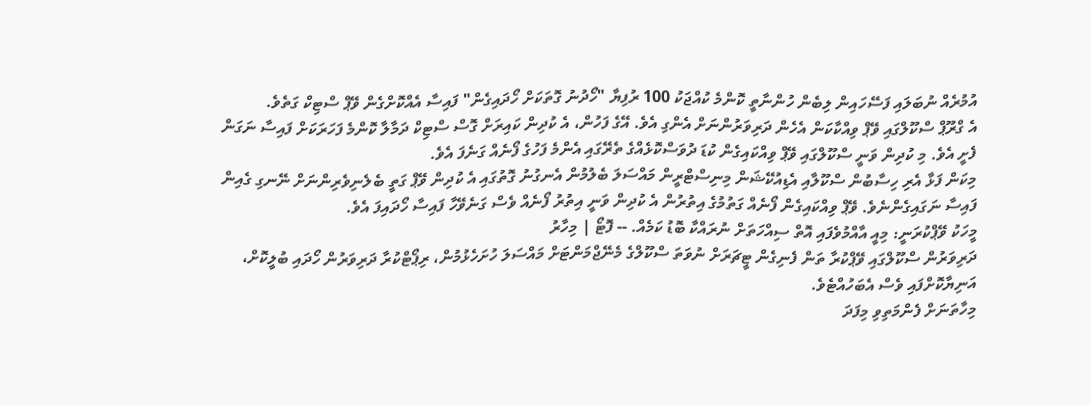އުމުރެއް ނުބަލައި ފަސޭހައިން ލިބެން ހުންނާތީ ކޮންމެ ކުއްޖަކު 100 ރުފިޔާ "ހޯދުނު ގޮތަކަށް ހޯދައިގެން" ފައިސާ އެއްކޮށްގެން ވޭޕް ސްޓިކް ގަތެވެ.
އެ ގްރޫޕް ސްކޫލްގައި ވޭޕް ވިއްކާކަން އެހެން ދަރިވަރުންނަށް އެންގި އެވެ. އޭގެ ފަހުން، އެ ކުދިން ކައިރަށް ގޮސް ސްޓިކް ދަމާލާ ކޮންމެ ފަހަރަކަށް ފައިސާ ނަގަން ފެށީ އެވެ. މި ކުދިން ވަނީ ސްކޫލްގައި ވޭޕް ވިއްކައިގެން ކުޑަ ދުވަސްކޮޅެއްގެ ތެރޭގައި އެންމެ ފަހުގެ ފޯނެއް ގަނެފަ އެވެ.
މިކަން ފަޅާ އެރި ހިސާބުން ސްކޫލާއި އެޑިއުކޭޝަން މިނިސްޓްރީން މައްސަލަ ބެލުމުން އެނގުނު ގޮތުގައި އެ ކުދިން ވޭޕް ގަތީ ބެލެނިވެރިންނަށް ނޭނގި ގެއިން ފައިސާ ނަގައިގެންނެވެ. ވޭޕް ވިއްކައިގެން ފޯނެއް ގަތުމުގެ އިތުރުން އެ ކުދިން ވަނީ އިތުރު ފޯނެއް ވެސް ގަނެވޭހާ ފައިސާ ހޯދައިފަ އެވެ.
މީހަކު ވޭޕްކުރަނީ: މިއީ އާއްމުވެފައި އޮތް ސިއްހަތަށް ނުރައްކާ ބޮޑު ކަމެއް. -- ފޮޓޯ | މިހާރު
ދަރިވަރުން ސްކޫލްގައި ވޭޕްކުރާ ތަން ފެނިގެން ޓީޗަރަށް ނުވަތަ ސްކޫލްގެ މެނޭޖްމަންޓަށް މައްސަލަ ހުށަހެޅުމުން، ރިޕޯޓްކުރާ ދަރިވަރުން ހޯދައި ބުލީކޮށް، އަނިޔާކޮށްފައި ވެސް އެބަހުއްޓެވެ.
މިހާތަނަށް ފެންމަތިވި މިފަދަ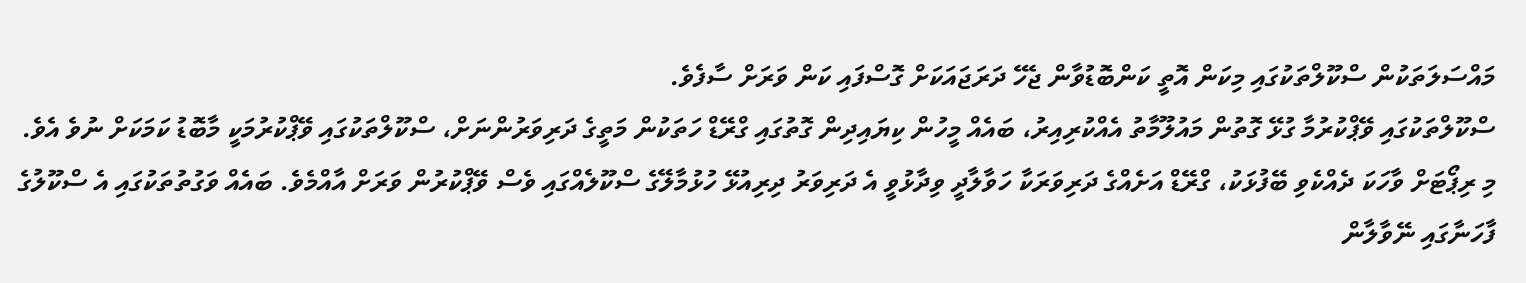މައްސަލަތަކުން ސްކޫލްތަކުގައި މިކަން އޮތީ ކަންބޮޑުވާން ޖެހޭ ދަރަޖައަކަށް ގޮސްފައި ކަން ވަރަށް ސާފެވެ.
ސްކޫލްތަކުގައި ވޭޕްކުރުމާ ގުޅޭ ގޮތުން މައުލޫމާތު އެއްކުރިއިރު، ބައެއް މީހުން ކިޔައިދިން ގޮތުގައި ގްރޭޑް ހަތަކުން މަތީގެ ދަރިވަރުންނަށް، ސްކޫލްތަކުގައި ވޭޕްކުރުމަކީ މާބޮޑު ކަމަކަށް ނުވެ އެވެ.
މި ރިޕޯޓަށް ވާހަކަ ދެއްކެވި ބޭފުޅަކު، ގްރޭޑް އަށެއްގެ ދަރިވަރަކާ ހަވާލާދީ ވިދާޅުވީ އެ ދަރިވަރު ދިރިއުޅޭ ހުޅުމާލޭގެ ސްކޫލެއްގައި ވެސް ވޭޕްކުރުން ވަރަށް އާއްމެވެ. ބައެއް ވަގުތުތަކުގައި އެ ސްކޫލުގެ ފާހަނާގައި ނޭވާލާން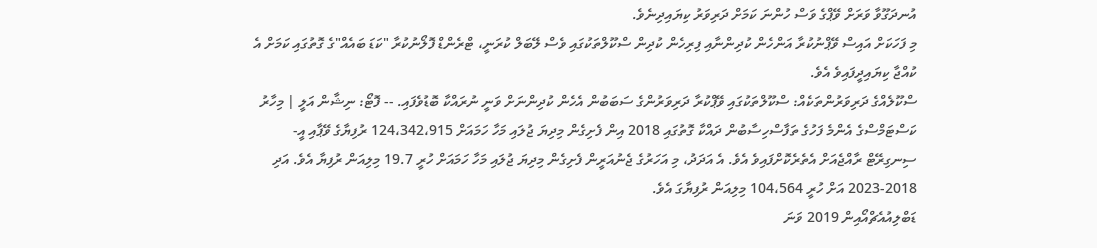އުނދަގޫވާ ވަރަށް ވޭޕްގެ ވަސް ހުންނަ ކަމަށް ދަރިވަރު ކިޔައިދިނެވެ.
މި ފަހަކަށް އައިސް ވޭޕްނުކުރާ އަންހެން ކުދިންނާއި ފިރިހެން ކުދިން ސްކޫލްތަކުގައި ވެސް ލޭބަލް ކުރަނީ، ޓްރެންޑް ފޮލޯނުކުރާ "ކަޑަ ބައެއް"ގެ ގޮތުގައި ކަމަށް އެ ކުއްޖާ ކިޔައިދީފައިވެ އެވެ.
ސްކޫލެއްގެ ދަރިވަރުންތަކެއް: ސްކޫލްތަކުގައި ވޭޕްކުރާ ދަރިވަރުންގެ ސަބަބުން އެހެން ކުދިންނަށް ވަނީ ނުރައްކާ ބޮޑުވެފައި. -- ފޮޓޯ: ނިޝާން އަލީ | މިހާރު
ކަސްޓަމްސްގެ އެންމެ ފަހުގެ ތަފާސްހިސާބުން ދައްކާ ގޮތުގައި 2018 އިން ފެށިގެން މިދިޔަ ޖުލައި މަހާ ހަމައަށް 124،342،915 ރުފިޔާގެ ވޭޕާއި އީ-ސިނގިރޭޓް ރާއްޖެއަށް އެތެރެކޮށްފައިވެ އެވެ. އެ އަދަދު، މި އަހަރުގެ ޖެނުއަރީން ފެށިގެން މިދިޔަ ޖުލައި މަހާ ހަމައަށް ހުރީ 19.7 މިލިއަން ރުފިޔާ އެވެ. އަދި 2018-2023 އަށް ހުރީ 104،564 މިލިއަން ރުފިޔާގަ އެވެ.
ޑަބްލިއުއެޗްއޯއިން 2019 ވަނަ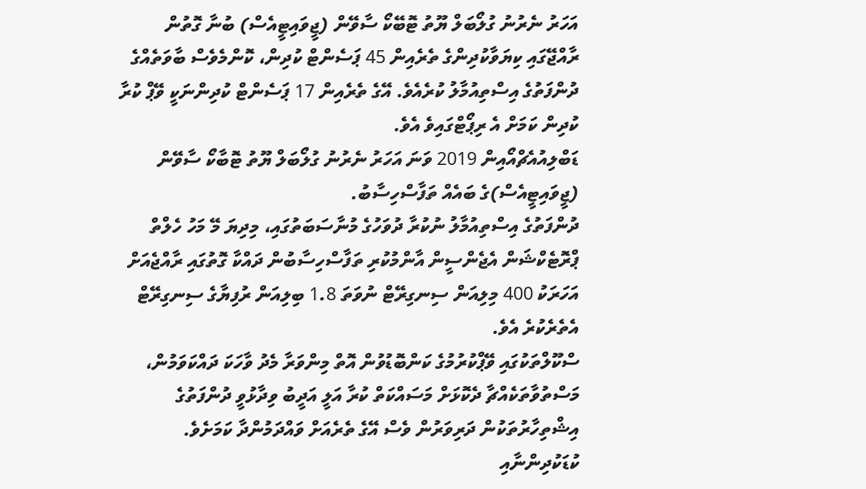އަހަރު ނެރުނު ގުލޯބަލް ޔޫތު ޓޮބޭކޯ ސާވޭން (ޖީވައިޓީއެސް) ބުނާ ގޮތުން ރާއްޖޭގައި ކިޔަވާކުދިންގެ ތެރެއިން 45 ޕަސެންޓް ކުދިން، ކޮންމެވެސް ބާވަތެއްގެ ދުންފަތުގެ އިސްތިއުމާލު ކުރެއެވެ. އޭގެ ތެރެއިން 17 ޕަސެންޓް ކުދިންނަކީ ވޭޕް ކުރާ ކުދިން ކަމަށް އެ ރިޕޯޓްގައިވެ އެވެ.
ޑަބްލިއުއެޗްއޯއިން 2019 ވަނަ އަހަރު ނެރުނު ގުލޯބަލް ޔޫތު ޓޮބާކޯ ސާވޭން (ޖީވައިޓީއެސް)ގެ ބައެއް ތަފާސްހިސާބު.
ދުންފަތުގެ އިސްތިއުމާލު ނުކުރާ ދުވަހުގެ މުނާސަބަތުގައި، މިދިޔަ މޭ މަހު ހެލްތް ޕްރޮޓެކްޝަން އެޖެންސީން އާންމުކުރި ތަފާސްހިސާބުން ދައްކާ ގޮތުގައި ރާއްޖެއަށް އަހަރަކު 400 މިލިއަން ސިނގިރޭޓް ނުވަތަ 1.8 ބިލިއަން ރުފިޔާގެ ސިނގިރޭޓް އެތެރެކުރެ އެވެ.
ސްކޫލްތަކުގައި ވޭޕްކުރުމުގެ ކަންބޮޑުވުން އޮތް މިންވަރާ މެދު ވާހަކަ ދައްކަވަމުން، މަސްތުވާތަކެއްޗާ ދެކޮޅަށް މަސައްކަތް ކުރާ އަލީ އަދީބު ވިދާޅުވީ ދުންފަތުގެ އިޝްތިހާރުތަކުން ދަރިވަރުން ވެސް އޭގެ ތެރެއަށް ވައްދަމުންދާ ކަމަށެވެ. ކުޑަކުދިންނާއި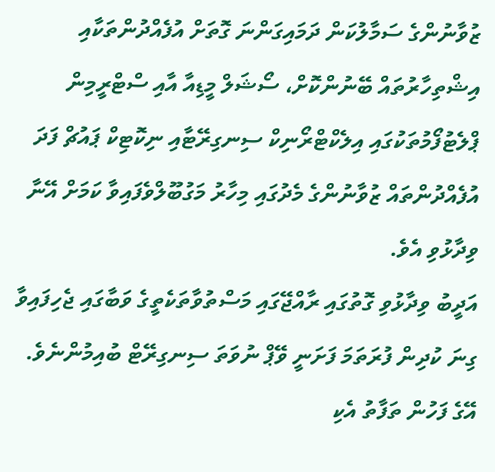ޒުވާނުންގެ ސަމާލުކަން ދަމައިގަންނަ ގޮތަށް އުފެއްދުންތަކާއި އިޝްތިހާރުތައް ބޭނުންކޮށް، ސޯޝަލް މީޑިއާ އާއި ސްޓްރީމިން ޕްލެޓުފޯމުތަކުގައި އިލެކްޓްރޯނިކް ސިނގިރޭޓާއި ނިކޮޓިކް ޕައުޗް ފަދަ އުފެއްދުންތައް ޒުވާނުންގެ މެދުގައި މިހާރު މަގުބޫލްވެފައިވާ ކަމަށް އޭނާ ވިދާޅުވި އެވެ.
އަދީބު ވިދާޅުވި ގޮތުގައި ރާއްޖޭގައި މަސްތުވާތަކެތީގެ ވަބާގައި ޖެހިފައިވާ ގިނަ ކުދިން ފުރަތަމަ ފަށަނީ ވޭޕް ނުވަތަ ސިނގިރޭޓް ބުއިމުންނެވެ. އޭގެ ފަހުން ތަފާތު އެކި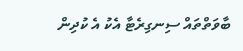ބާވަތްތައް ސިނގިރެޓާ އެކު އެ ކުދިން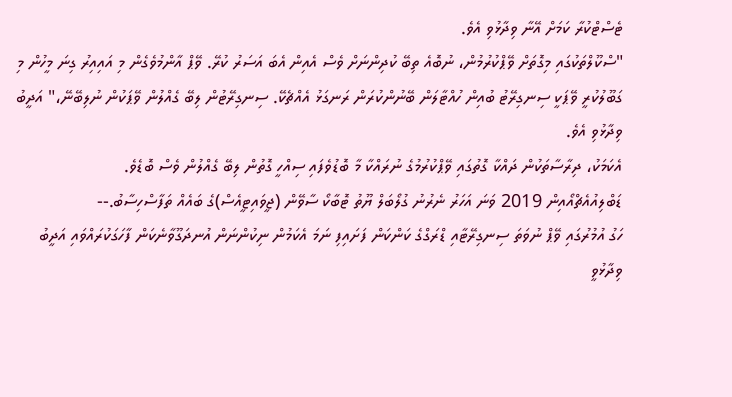ޓެސްޓްކުރާ ކަމަށް އޭނާ ވިދާޅުވި އެވެ.
"ސްކޫލްތަކުގައި މިގޮތަށް ވޭޕްކުރުމުން، ނުބޮއެ ތިބޭ ކުދިންނަށް ވެސް އެއިން އެބަ އަސަރު ކުރޭ. ވޭޕް އާންމުވެގެން މި އައިއިރު ގިނަ މީހުން މި ގަބޫލުކުރީ ވޭޕަކީ ސިނގިރޭޓު ބުއިން ހުއްޓާލަން ބޭނުންކުރަން ރަނގަޅު އެއްޗެކޭ. ސިނގިރޭޓުން ލިބޭ ގެއްލުން ވޭޕަކުން ނުލިބޭނޭ،" އަދީބު ވިދާޅުވި އެވެ.
އެކަމަކު، ދިރާސާތަކުން ދައްކާ ގޮތުގައި ވޭޕްކުރުމުގެ ނުރައްކާ މާ ބޮޑުވެފައި ސިއްހީ ގޮތުން ލިބޭ ގެއްލުން ވެސް ބޮޑެވެ.
ޑަބްލިއުއެޗްއޯއިން 2019 ވަނަ އަހަރު ނެރުނު ގުލޯބަލް ޔޫތު ޓޮބާކޯ ސާވޭން (ޖީވައިޓީއެސް)ގެ ބައެއް ތަފާސްހިސާބު.--
ހަގު އުމުރުގައި ވޭޕް ނުވަތަ ސިނގިރޭޓާއި ޑްރަގްގެ ކަންކަން ފަށައިފި ނަމަ އެކަމުން ނިކުންނަން އުނދަގޫވާނެކަން ފާހަގަކުރައްވައި އަދީބު ވިދާޅުވީ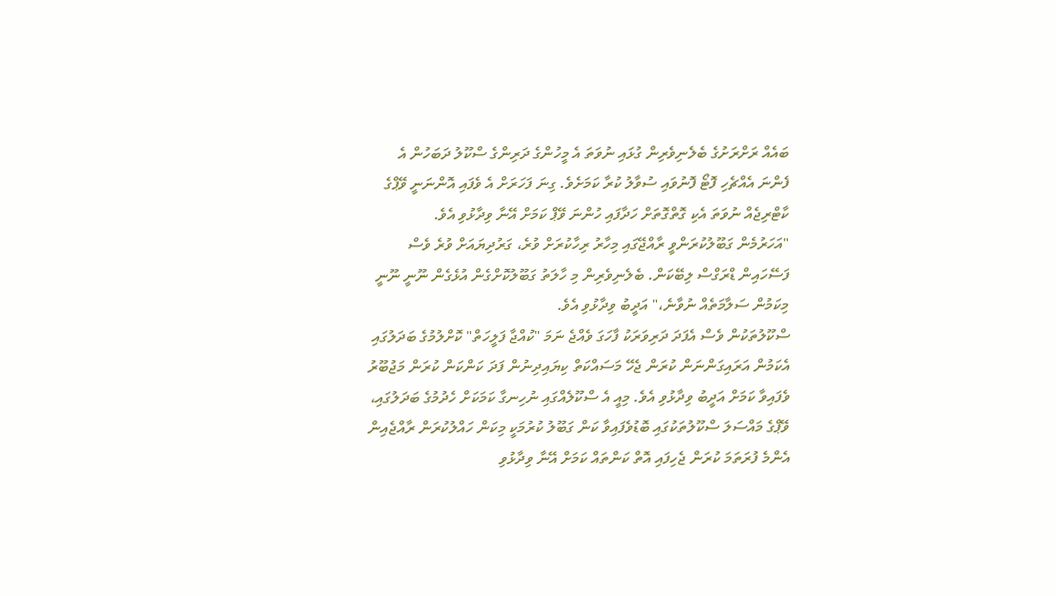ބައެއް ރަށްރަށުގެ ބެލެނިވެރިން ގުޅައި ނުވަތަ އެ މީހުންގެ ދަރިންގެ ސްކޫލު ދަބަހުން އެ ފެންނަ އެއްޗެހި ފޮޓޯ ފޮނުވައި ސުވާލު ކުރާ ކަމަށެވެ. ގިނަ ފަހަރަށް އެ ވެފައި އޮންނަނީ ވޭޕްގެ ކާޓްރިޖެއް ނުވަތަ އެކި ގޮތްގޮތަށް ހަދާފައި ހުންނަ ވޭޕް ކަމަށް އޭނާ ވިދާޅުވި އެވެ.
"އަހަރުމެން ގަބޫލުކުރަންވީ ރާއްޖޭގައި މިހާރު ރިހާކުރަށް ވުރެ، ގަރުދިޔައަށް ވުރެ ވެސް ފަސޭހައިން ޑްރަގްސް ލިބޭކަން. ބެލެނިވެރިން މި ހާލަތު ގަބޫލުކޮށްގެން އުޅެގެން ނޫނީ ނޫނީ މިކަމުން ސަލާމަތެއް ނުވާނެ،" އަދީބު ވިދާޅުވި އެވެ.
ސްކޫލުތަކުން ވެސް އެފަދަ ދަރިވަރަކު ފާހަގަ ވެއްޖެ ނަމަ "ކުއްޖާ ފަލީހަތް" ކޮށްލުމުގެ ބަދަލުގައި އެކަމުން އަރައިގަންނަން ކުރަން ޖެހޭ މަސައްކަތް ކިޔައިދިނުން ފަދަ ކަންކަން ކުރަން މަޖުބޫރު ވެފައިވާ ކަމަށް އަދީބު ވިދާޅުވި އެވެ. މިއީ އެ ސްކޫލެއްގައި ނުހިނގާ ކަމަކަށް ހެދުމުގެ ބަދަލުގައި، ވޭޕްގެ މައްސަލަ ސްކޫލުތަކުގައި ބޮޑުވެފައިވާ ކަން ގަބޫލު ކުރުމަކީ މިކަން ހައްލުކުރަން ރާއްޖެއިން އެންމެ ފުރަތަމަ ކުރަން ޖެހިފައި އޮތް ކަންތައް ކަމަށް އޭނާ ވިދާޅުވި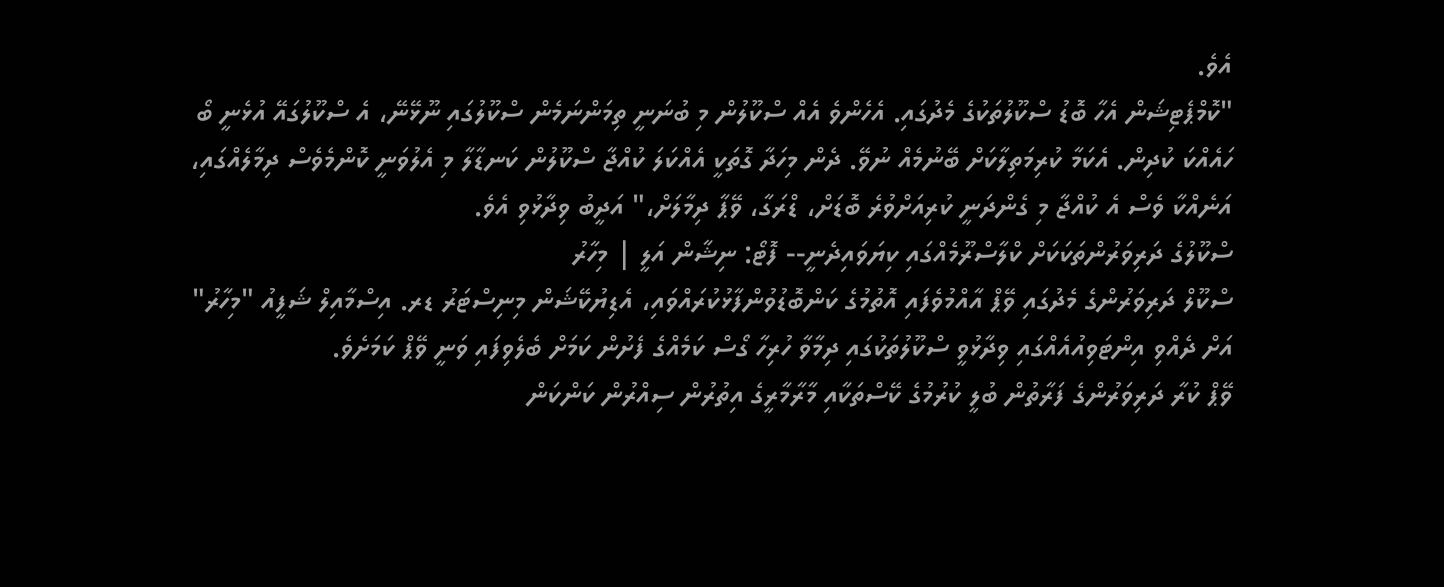އެވެ.
"ކޮމްޕެޓިޝަން އެހާ ބޮޑު ސްކޫލުތަކުގެ މެދުގައި. އެހެންވެ އެއް ސްކޫލުން މި ބުނަނީ ތިމަންނަމެން ސްކޫލުގައި ނޫޅޭނޭ، އެ ސްކޫލުގައޭ އުޅެނީ ބޯ ހައެއްކަ ކުދިން. އެކަމާ ކުރިމަތިލާކަށް ބޭނުމެއް ނުވޭ. ދެން މިހަދާ ގޮތަކީ އެއްކަލަ ކުއްޖާ ސްކޫލުން ކަނޑާލާ މި އެލުވަނީ ކޮންމެވެސް ދިމާލެއްގައި، އަނެއްކާ ވެސް އެ ކުއްޖާ މި ގެންދަނީ ކުރިއަށްވުރެ ބޮޑަށް، ޑްރަގާ، ވޭޕާ ދިމާލަށް،" އަދީބު ވިދާޅުވި އެވެ.
ސްކޫލުގެ ދަރިވަރުންތަކަކަށް ކްލާސްރޫމެއްގައި ކިޔަވައިދެނީ-- ފޮޓޯ: ނިޝާން އަލީ | މިހާރު
ސްކޫލް ދަރިވަރުންގެ މެދުގައި ވޭޕް އާއްމުވެފައި އޮތުމުގެ ކަންބޮޑުވުންފާޅުކުރައްވައި، އެޑިޔުކޭޝަން މިނިސްޓަރު ޑރ. އިސްމާއިލް ޝަފީއު "މިހާރު" އަށް ދެއްވި އިންޓަވިއުއެއްގައި ވިދާޅުވީ ސްކޫލުތަކުގައި ދިމާވާ ހުރިހާ ގޯސް ކަމެއްގެ ފެށުން ކަމަށް ބެލެވިފައި ވަނީ ވޭޕް ކަމަށެވެ.
ވޭޕް ކުރާ ދަރިވަރުންގެ ފަރާތުން ބުލީ ކުރުމުގެ ކޭސްތަކާއި މާރާމާރީގެ އިތުރުން ސިއްރުން ކަންކަން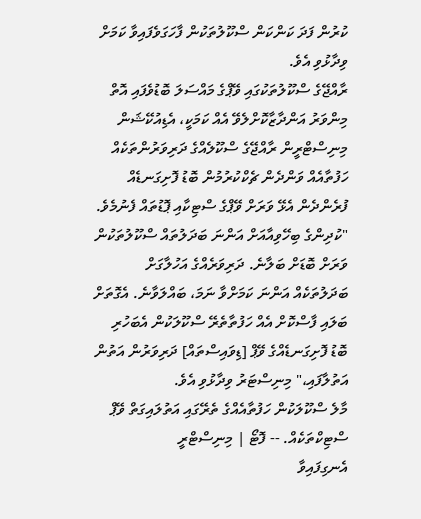ކުރުން ފަދަ ކަންކަން ސްކޫލުތަކުން ފާހަގަވެފައިވާ ކަމަށް ވިދާޅުވި އެވެ.
ރާއްޖޭގެ ސްކޫލުތަކުގައި ވޭޕްގެ މައްސަލަ ބޮޑުވެފައި އޮތް މިންވަރު އަންދާޒާކޮށްލެވޭ އެއް ކަމަކީ، އެޑިއުކޭޝަން މިނިސްޓްރީން ރާއްޖޭގެ ސްކޫލެއްގެ ދަރިވަރުންތަކެއް ހަފުތާއެއް ވަންދެން ޗެކްކުރުމުން ބޮޑު ފޮށިގަނޑެއް ފުރެންދެން އެޅޭ ވަރަށް ވޭޕްގެ ސްޓިކާއި ޕޮޑުތައް ފެނުމެވެ.
"ކުދިންގެ ބިހޭވިއާއަށް އަންނަ ބަދަލުތައް ސްކޫލުތަކުން ވަރަށް ބޮޑަށް ބަލާނެ. ދަރިވަރެއްގެ އަހުލާގަށް ބަދަލުތަކެއް އަންނަ ކަމަށްވާ ނަމަ، ބައްލަވާނެ. އެގޮތަށް ބަލައި ފާސްކޮށް އެއް ހަފުތާތެރޭ ސްކޫލަކުން އެބަހުރި ބޮޑު ފޮށިގަނޑެއްގެ ވޭޕް [ޑިވައިސްތައް] ދަރިވަރުން އަތުން އަތުލާފައި،" މިނިސްޓަރު ވިދާޅުވި އެވެ.
މާލެ ސްކޫލަކުން ހަފުތާއެއްގެ ތެރޭގައި އަތުލައިގަތް ވޭޕް ސްޓިކްތަކެއް. -- ފޮޓޯ | މިނިސްޓްރީ
އެނގިފައިވާ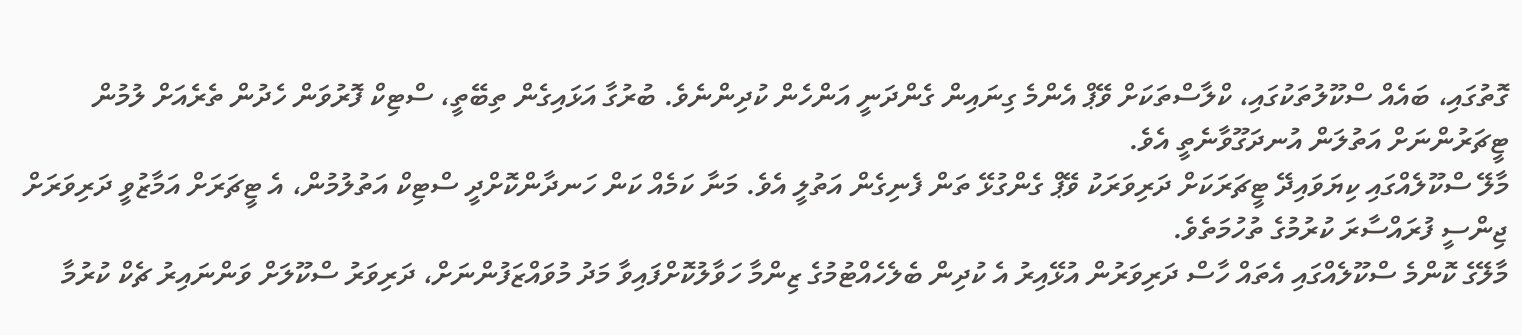ގޮތުގައި، ބައެއް ސްކޫލުތަކުގައި، ކްލާސްތަކަށް ވޭޕް އެންމެ ގިނައިން ގެންދަނީ އަންހެން ކުދިންނެވެ. ބުރުގާ އަޅައިގެން ތިބޭތީ، ސްޓިކް ފޮރުވަން ހެދުން ތެރެއަށް ލުމުން ޓީޗަރުންނަށް އަތުލަން އުނދަގޫވާނެތީ އެވެ.
މާލޭ ސްކޫލެއްގައި ކިޔަވައިދޭ ޓީޗަރަކަށް ދަރިވަރަކު ވޭޕް ގެންގުޅޭ ތަން ފެނިގެން އަތުލީ އެވެ. މަނާ ކަމެއް ކަން ހަނދާންކޮށްދީ ސްޓިކް އަތުލުމުން، އެ ޓީޗަރަށް އަމާޒުވީ ދަރިވަރަށް ޖިންސީ ފުރައްސާރަ ކުރުމުގެ ތުހުމަތެވެ.
މާލޭގެ ކޮންމެ ސްކޫލެއްގައި އެތައް ހާސް ދަރިވަރުން އުޅޭއިރު އެ ކުދިން ބެލެހެއްޓުމުގެ ޒިންމާ ހަވާލުކޮށްފައިވާ މަދު މުވައްޒަފުންނަށް، ދަރިވަރު ސްކޫލަށް ވަންނައިރު ޗެކް ކުރުމާ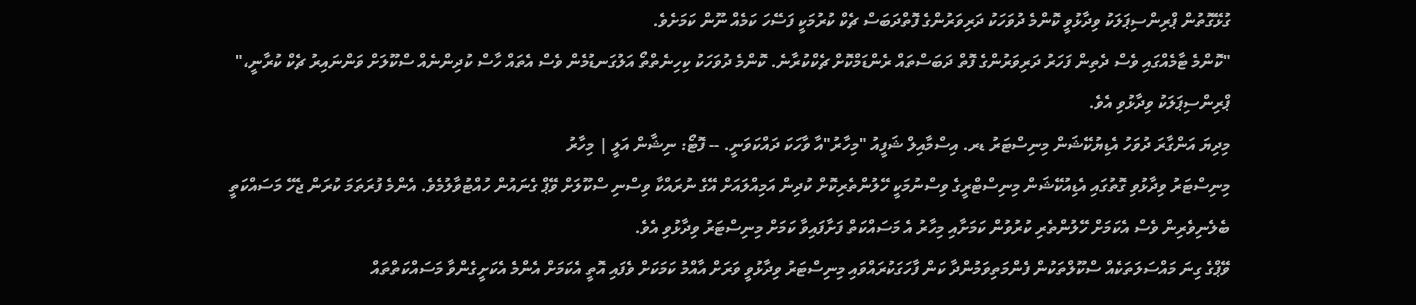ގުޅޭގޮތުން ޕްރިންސިޕަލަކު ވިދާޅުވީ ކޮންމެ ދުވަހަކު ދަރިވަރުންގެ ފޮތްދަބަސް ޗެކް ކުރުމަކީ ފަސޭހަ ކަމެއް ނޫން ކަމަށެވެ.
"ކޮންމެ ޓާމެއްގައި ވެސް ދެތިން ފަހަރު ދަރިވަރުންގެ ފޮތް ދަބަސްތައް ރެންޑަމްކޮށް ޗެކްކުރާނެ. ކޮންމެ ދުވަހަކު ކިހިނެތްތޯ އަލުގަނޑުމެން ވެސް އެތައް ހާސް ކުދިންނެއް ސްކޫލަށް ވަންނައިރު ޗެކް ކުރާނީ،" ޕްރިންސިޕަލަކު ވިދާޅުވި އެވެ.
މިދިޔަ އަންގާރަ ދުވަހު އެޑިޔުކޭޝަން މިނިސްޓަރު ޑރ. އިސްމާއިލް ޝަފީއު "މިހާރު"އާ ވާހަކަ ދައްކަވަނީ. -- ފޮޓޯ: ނިޝާން އަލީ | މިހާރު
މިނިސްޓަރު ވިދާޅުވި ގޮތުގައި އެޑިއުކޭޝަން މިނިސްޓްރީގެ ވިސްނުމަކީ ހޭލުންތެރިކޮށް ކުދިން އަމިއްލައަށް އޭގެ ނުރައްކާ ވިސްނި ސްކޫލަށް ވޭޕް ގެނައުން ހުއްޓުވާލުމެވެ. އެންމެ ފުރަތަމަ ކުރަން ޖެހޭ މަސައްކަތީ ބެލެނިވެރިން ވެސް އެކަމަށް ހޭލުންތެރި ކުރުވުން ކަމަށާއި މިހާރު އެ މަސައްކަތް ފަށާފައިވާ ކަމަށް މިނިސްޓަރު ވިދާޅުވި އެވެ.
ވޭޕްގެ ގިނަ މައްސަލަތަކެއް ސްކޫލްތަކުން ފެންމަތިވަމުންދާ ކަން ފާހަގަކުރައްވައި މިނިސްޓަރު ވިދާޅުވީ ވަރަށް އާއްމު ކަމަކަށް ވެފައި އޮތީ އެކަމަށް އެންމެ އެކަށީގެންވާ މަސައްކަތްތައް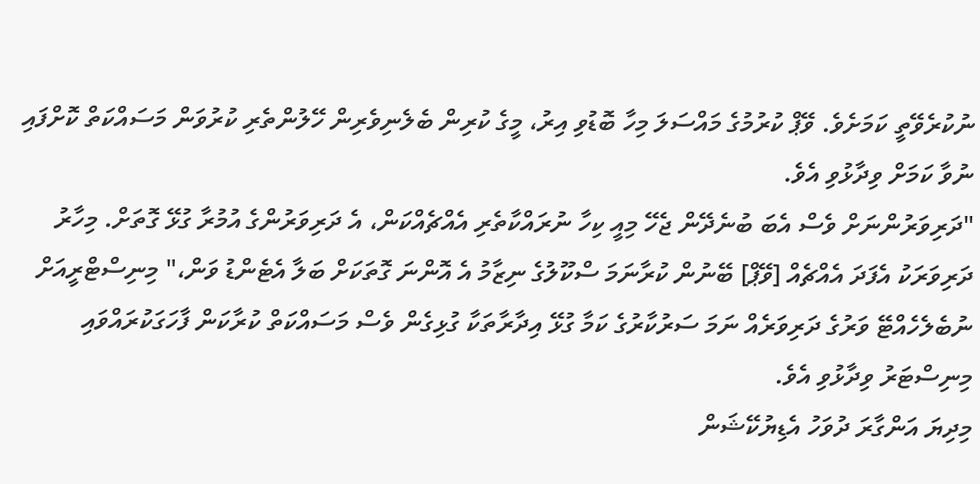ނުކުރެވޭތީ ކަމަށެވެ. ވޭޕް ކުރުމުގެ މައްސަލަ މިހާ ބޮޑުވި އިރު، މީގެ ކުރިން ބެލެނިވެރިން ހޭލުންތެރި ކުރުވަން މަސައްކަތް ކޮށްފައި ނުވާ ކަމަށް ވިދާޅުވި އެވެ.
"ދަރިވަރުންނަށް ވެސް އެބަ ބުނެދޭން ޖެހޭ މިއީ ކިހާ ނުރައްކާތެރި އެއްޗެއްކަން، އެ ދަރިވަރުންގެ އުމުރާ ގުޅޭ ގޮތަށް. މިހާރު ދަރިވަރަކު އެފަދަ އެއްޗެއް [ވޭޕް] ބޭނުން ކުރާނަމަ ސްކޫލުގެ ނިޒާމު އެ އޮންނަ ގޮތަކަށް ބަލާ އެޓެންޑު ވަން،" މިނިސްޓްރީއަށް ނުބެލެހެއްޓޭ ވަރުގެ ދަރިވަރެއް ނަމަ ސަރުކާރުގެ ކަމާ ގުޅޭ އިދާރާތަކާ ގުޅިގެން ވެސް މަސައްކަތް ކުރާކަން ފާހަގަކުރައްވައި މިނިސްޓަރު ވިދާޅުވި އެވެ.
މިދިޔަ އަންގާރަ ދުވަހު އެޑިޔުކޭޝަން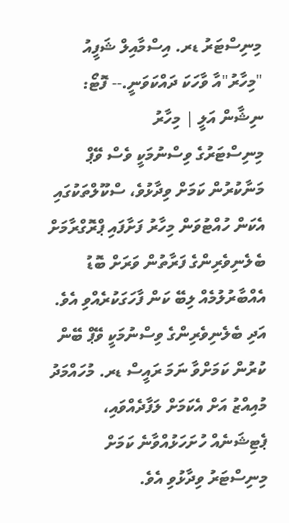މިނިސްޓަރު ޑރ. އިސްމާއިލް ޝަފީއު "މިހާރު"އާ ވާހަކަ ދައްކަވަނީ.-- ފޮޓޯ: ނިޝާން އަލީ | މިހާރު
މިނިސްޓަރުގެ ވިސްނުމަކީ ވެސް ވޭޕް މަނާކުރުން ކަމަށް ވިދާޅުވެ، ސްކޫލްތަކުގައި އެކަން ހުއްޓުވަން މިހާރު ފަށާފައި ޕްރޮގްރާމަށް ބެލެނިވެރިންގެ ފަރާތުން ވަރަށް ބޮޑު އެއްބާރުލުމެއް ލިބޭ ކަން ފާހަގަކުރެއްވި އެވެ. އަދި ބެލެނިވެރިންގެ ވިސްނުމަކީ ވޭޕް ބޭން ކުރުން ކަމަށްވާ ނަމަ ރައީސް ޑރ. މުހައްމަދު މުއިއްޒު އަށް އެކަމަށް ލަފާދެއްވައި، ޕެޓިޝަނެއް ހުށަހަޅުއްވާނެ ކަމަށް މިނިސްޓަރު ވިދާޅުވި އެވެ.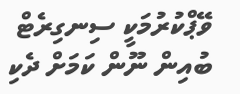ވޭޕްކުރުމަކީ ސިނގިރެޓް ބުއިން ނޫން ކަމަށް ދެކި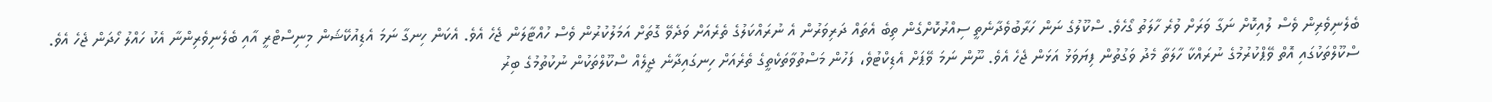ބެލެނިވެރިން ވެސް ލުއިކޮށް ނަގާ ވަރަށް ވުރެ ހާލަތު ގޯހެވެ. ސްކޫލުގެ ނަން ހަރާބުވެދާނެތީ ސިއްރުކޮށްގެން ތިބެ އެތައް ދަރިވަރުން އެ ނުރައްކަލުގެ ތެރެއަށް ވަދެވޭ ގޮތަށް އަމަލުކުރުން ވެސް ހުއްޓާލަން ޖެހެ އެވެ. އެކަން ހިނގާ ނަމަ އެޑިއުކޭޝަން މިނިސްޓްރީ އާއި ބެލެނިވެރިންނާ އެކު ހައްލު ހޯދަން ޖެހެ އެވެ.
ސްކޫލްތަކުގައި އޮތް ވޭޕްކުރުމުގެ ނުރައްކާ ހާލަތާ މެދު ވަގުތުން ފިޔަވަޅު އަޅަން ޖެހެ އެވެ. ނޫން ނަމަ ވޭޕަށް އެޑިކްޓުވެ، ފަހުން މަސްތުވާތަކެތީގެ ތެރެއަށް ހިނގައިދާނެ ޖީލެއް ސްކޫލްތަކުން ނުކުތުމުގެ ބިރު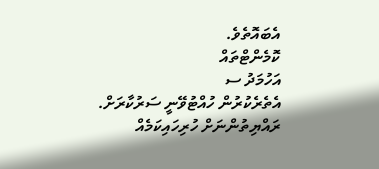އެބައޮތެވެ.
ކޮމެންޓްތައް
އަހުމަދު ސ
އެތެރެކުރުން ހުއްޓުވޭނީ ސަރުކާރަށް. ރައްޔިތުންނަށް ހުރިހައިކަމެއް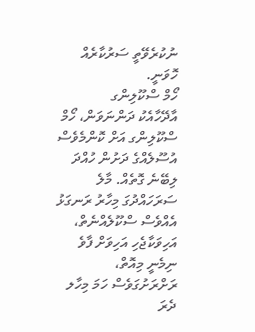ނުކުރެވޭތީ ސަރުކާރެއް ހޮވަނީ.
ހޯމް ސްކޫލިންގ
އާދޭހާއެކު ދަންނަވަން، ހޯމް ސްކޫލިންގ އަށް ކޮންމެވެސް އުސޫލެއްގެ ދަށުން ހުއްދަ ލިބޭނެ ގޮތެއް. މާލެ ސަރަހައްދުގަ މިހާރު ރަނގަޅު އެއްވެސް ސްކޫލެއްނެތް، އަހިވަކާޖެހި އަހިވަށް ފާވެ ނިމެނީ މިއޮތް، ރަށްރަށުގަވެސް ހަމަ މިހާލ
ދެރަ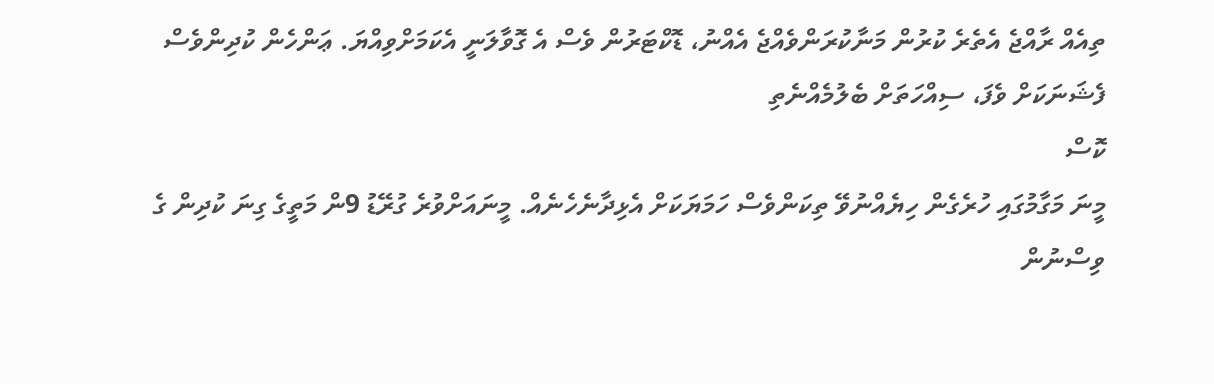ތިއެއް ރާއްޖެ އެތެރެ ކުރުން މަނާކުރަންވެއްޖެ އެއްނު، ޑޮކްޓަރުން ވެސް އެ ގޮވާލަނީ އެކަމަށްވިއްޔަ. ޢަންހެން ކުދިންވެސް ފެޝަނަކަށް ވެފަ، ސިއްހަތަށް ބެލުމެއްނެތި
ކޮސް
މީނަ މަގާމުގައި ހުރެގެން ހިޔެއްނުވޭ ތިކަންވެސް ހަމަޔަކަށް އެޅިދާނެހެނެއް. މީނައަށްވުރެ ގުރޭޑު 9ން މަތީގެ ގިނަ ކުދިން ގެ ވިސްނުން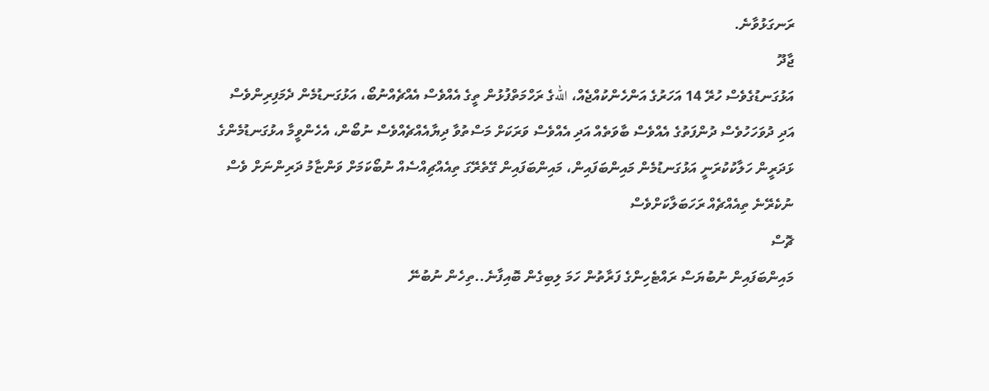ރަނގަޅުވާނެ.
ޖާދޫ
އަޅުގަނޑުގެވެސް ހުރޭ 14 އަހަރުގެ އަންހެންކުއްޖެއް، اللهގެ ރަހްމަތްފުޅުން ތީގެ އެއްވެސް އެއްޗެއްނުބޯ، އަޅުގަނޑުމެން ދެމަފިރިންވެސް އަދި ދުވަހަހުވެސް ދުންފަތުގެ އެއްވެސް ބާވަތެއް އަދި އެއްވެސް ވަރަކަށް މަސްތުވާ ދިޔާއެއްޗެއްވެސް ނުބޯން، އެހެންވީމާ އޅުގަނޑުމެންގެ ޅަދަރީން ހަލާކުކުރަނީ އަޅުގަނޑުމެން މައިންބަފައިން، މައިންބަފައިން ގޭތެރޭގަ ތިއެއްޗިއްސެއް ނުބޯކަމަށް ވަންޏާމު ދަރިންނަށް ވެސް ނުކެރޭނެ ތިއެއްޗެއް ރަހަބަލާކަށްވެސް
ޗޮސް
މައިންބަފައިން ނުބުޔަސް ރައްޓެހިންގެ ފަރާތުން ހަމަ ލިބިގެން ބޮއިފާނެ..ތިހެން ނުބުނޭ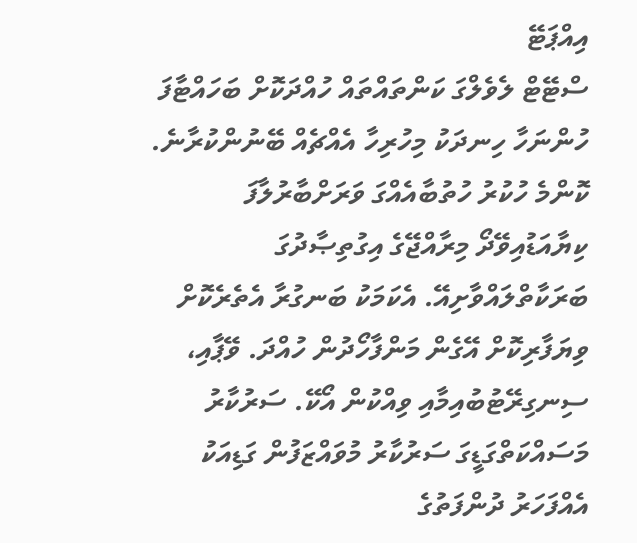އިއްޕަޓޭ
ސްޓޭޓް ލެވެލްގަ ކަންތައްތައް ހުއްދަކޮށް ބަހައްޓާފަ ހުންނަހާ ހިނދަކު މިހުރިހާ އެއްޗެއް ބޭނުންކުރާނެ. ކޮންމެ ހުކުރު ހުތުބާއެއްގަ ވަރަށްބާރުލާފަ ކިޔާއަޑުއިވޭދޯ މިރާއްޖޭގެ އިގުތިޞާދުގަ ބަރަކާތްލައްވާށިއޭ. އެކަމަކު ބަނގުރާ އެތެރެކޮށް ވިޔަފާރިކޮށް އޭގެން މަންފާހޯދުން ހުއްދަ. ވޭޕާއި، ސިނގިރޭޓުބުއިމާއި ވިއްކުން އޯކޭ. ސަރުކާރު މަސައްކަތްގަޑީގަ ސަރުކާރު މުވައްޒަފުން ގަޑިއަކު އެއްފަހަރު ދުންފަތުގެ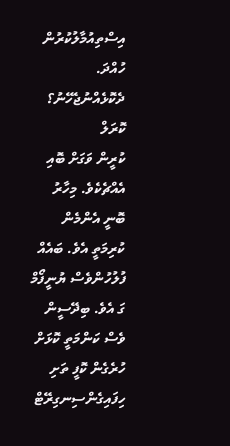އިސްތިއުމާލުކުރުން ހުއްދަ. ދެކޮޅެއްނުޖެހޭނު؟
ކޮރަލް
ކުރީން ވަގަށް ބޮއި އެއްޗެކެވެ. މިހާރު ބޮނީ އެންމެން ކުރިމަތީ އެވެ. ބައެއް ފުލުހުންވެސް ޔުނީފޯމް ގަ އެވެ. ބިދޭސީން ވެސް ކަންމަތީ ކޮޅަށް ހުރެގެން ކޮފީ ތަށި ހިފައިގެންސިނގިރޭޓް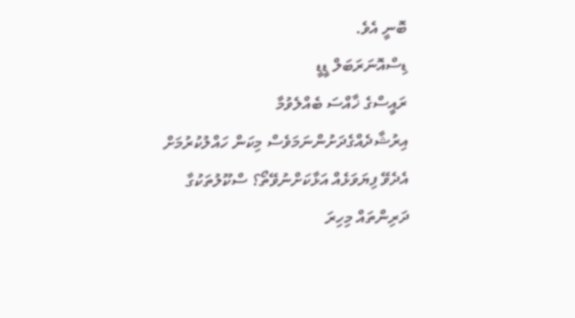ބޮނީ އެވެ.
ޑިސްއޮނަރަބަލް ޑީޑީ
ރައީސްގެ ޚާއްސަ ބެއްލެވުމާ އިރުޝާދެއްގެދަށުންނަމަވެސް މިކަން ހައްލުކުރުމަށް އެދެވޭ ފިޔަވަޅެއް އަޅާކަށްނުވޭތޯ؟ ސްކޫލުތަކުގާ ދަރިންތައް މިހިރަ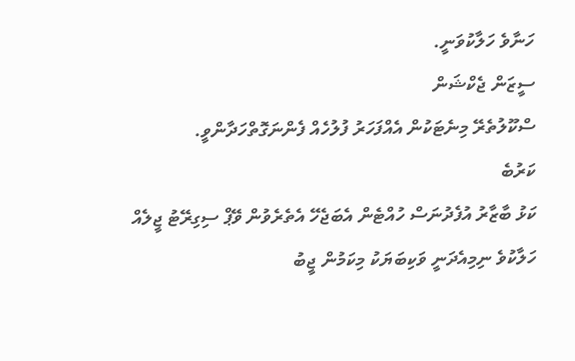ހަނާވެ ހަލާކުވަނީ.
ސީޒަން ޖެކްޝަން
ސްކޫލުތެރޭ މިނެޓަކުން އެއްފަހަރު ފުލުހެއް ފެންނަގޮތްހަދާންވީ.
ކަރުބެ
ކަޅު ބާޒާރު އުފެދުނަސް ހުއްޓެން އެބަޖެހޭ އެތެރެވުން ވޭޕް ސިގިރޭޓު ޖީލެއް ހަލާކުވެ ނިމިއެދަނީ ވަކިބަޔަކު މިކަމުން ޖީބު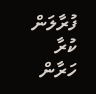ފުރާލަން ކުރާ ހަރާން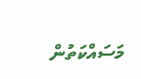މަސައްކަތުން